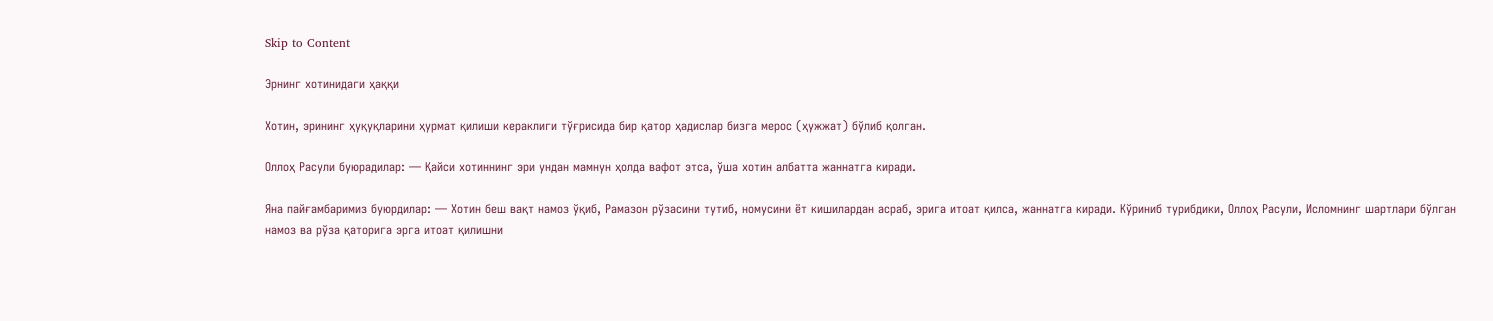Skip to Content

Эрнинг хотинидаги ҳаққи

Хотин, эрининг ҳуқуқларини ҳурмат қилиши кераклиги тўғрисида бир қатор ҳадислар бизга мерос (ҳужжат) бўлиб қолган.

Оллоҳ Расули буюрадилар: — Қайси хотиннинг эри ундан мамнун ҳолда вафот этса, ўша хотин албатта жаннатга киради.

Яна пайғамбаримиз буюрдилар: — Хотин беш вақт намоз ўқиб, Рамазон рўзасини тутиб, номусини ёт кишилардан асраб, эрига итоат қилса, жаннатга киради. Кўриниб турибдики, Оллоҳ Расули, Исломнинг шартлари бўлган намоз ва рўза қаторига эрга итоат қилишни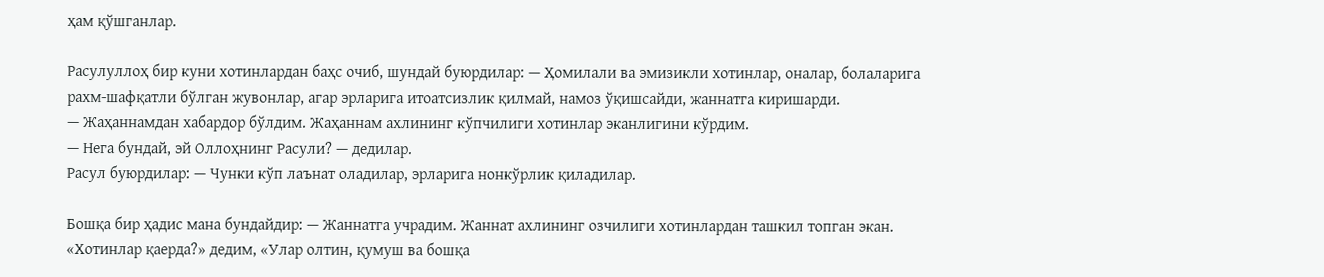ҳам қўшганлар.

Расулуллоҳ бир куни хотинлардан баҳс очиб, шундай буюрдилар: — Ҳомилали ва эмизикли хотинлар, оналар, болаларига рахм-шафқатли бўлган жувонлар, агар эрларига итоатсизлик қилмай, намоз ўқишсайди, жаннатга киришарди.
— Жаҳаннамдан хабардор бўлдим. Жаҳаннам ахлининг кўпчилиги хотинлар эканлигини кўрдим.
— Нега бундай, эй Оллоҳнинг Расули? — дедилар.
Расул буюрдилар: — Чунки кўп лаънат оладилар, эрларига нонкўрлик қиладилар.

Бошқа бир ҳадис мана бундайдир: — Жаннатга учрадим. Жаннат ахлининг озчилиги хотинлардан ташкил топган экан. «Хотинлар қаерда?» дедим, «Улар олтин, қумуш ва бошқа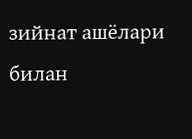зийнат ашёлари билан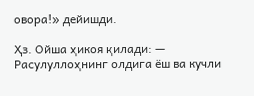овора!» дейишди.

Ҳз. Ойша ҳикоя қилади: — Расулуллоҳнинг олдига ёш ва кучли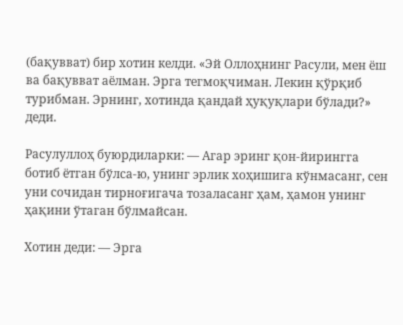(бақувват) бир хотин келди. «Эй Оллоҳнинг Расули, мен ёш ва бақувват аёлман. Эрга тегмоқчиман. Лекин қўрқиб турибман. Эрнинг, хотинда қандай ҳуқуқлари бўлади?» деди.

Расулуллоҳ буюрдиларки: — Агар эринг қон-йирингга ботиб ётган бўлса-ю, унинг эрлик хоҳишига кўнмасанг, сен уни сочидан тирноғигача тозаласанг ҳам, ҳамон унинг ҳақини ўтаган бўлмайсан.

Хотин деди: — Эрга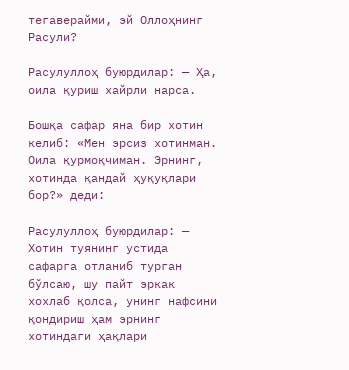тегаверайми, эй Оллоҳнинг Расули?

Расулуллоҳ буюрдилар: — Ҳа, оила қуриш хайрли нарса.

Бошқа сафар яна бир хотин келиб: «Мен эрсиз хотинман. Оила қурмоқчиман. Эрнинг, хотинда қандай ҳуқуқлари бор?» деди:

Расулуллоҳ буюрдилар: — Хотин туянинг устида сафарга отланиб турган бўлсаю, шу пайт эркак хохлаб қолса, унинг нафсини қондириш ҳам эрнинг хотиндаги ҳақлари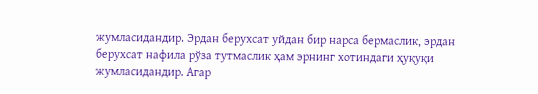жумласидандир. Эрдан берухсат уйдан бир нарса бермаслик, эрдан берухсат нафила рўза тутмаслик ҳам эрнинг хотиндаги ҳуқуқи жумласидандир. Агар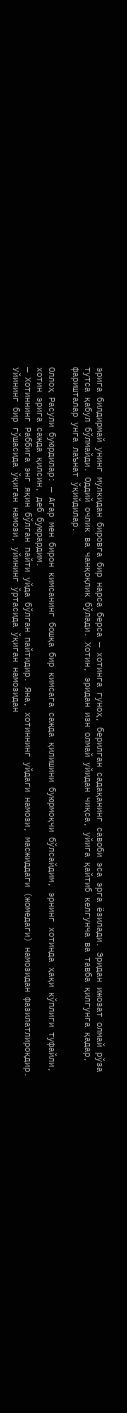эрига билдирмай унинг мулкидан бировга бир нарса берса — хотинга гуноҳ, берилган садақанинг савоби эса эрга ёзилади. Эридан ижозат олмай рўза тутса қабул бўлмайди. Оддий очлик ва чанқоқлик бўлади. Хотин, эридан изн олмай уйидан чиқса, уйига қайтиб келгунча ва тавба қилгунга қадар, фаришталар унга лаънат ўқийдилар.

Оллоҳ Расули буюрдилар: — Агар мен бирон кимсанинг бошқа бир кимсага сажда қилишини буюрмоқчи бўлсайдим, эрнинг хотинда ҳақи кўплиги туфайли, хотин эрига сажда қилсин, деб буюрардим.
— Хотиннинг Раббига энг яқин бўлган пайти уйда бўлган пайтидир. Яна, хотиннинг уйдаги намози, масжиддаги (жомедаги) намозидан фазилатлироқдир. Уйининг бир гўшасида ўқиган намози, уйининг ўртасида ўқиган намозидан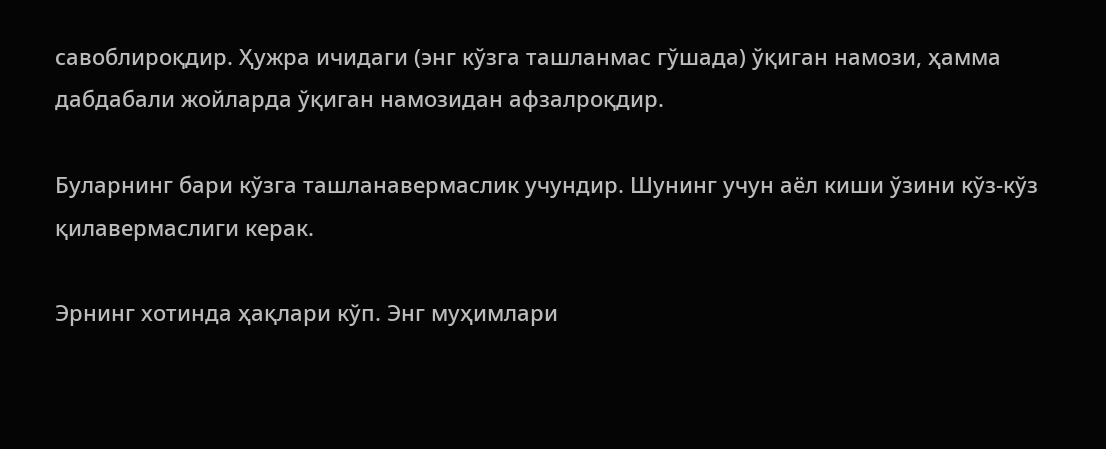савоблироқдир. Ҳужра ичидаги (энг кўзга ташланмас гўшада) ўқиган намози, ҳамма дабдабали жойларда ўқиган намозидан афзалроқдир.

Буларнинг бари кўзга ташланавермаслик учундир. Шунинг учун аёл киши ўзини кўз-кўз қилавермаслиги керак.

Эрнинг хотинда ҳақлари кўп. Энг муҳимлари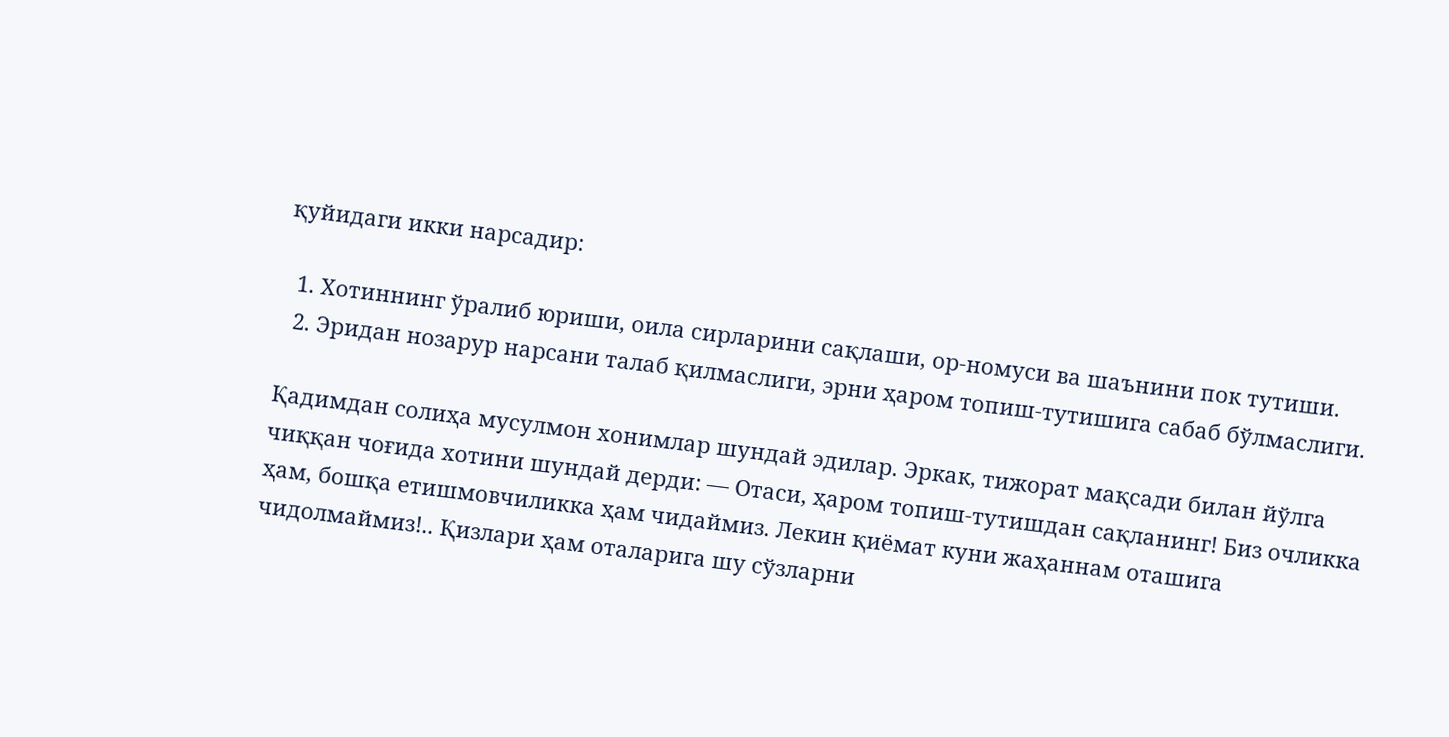қуйидаги икки нарсадир:

  1. Хотиннинг ўралиб юриши, оила сирларини сақлаши, ор-номуси ва шаънини пок тутиши.
  2. Эридан нозарур нарсани талаб қилмаслиги, эрни ҳаром топиш-тутишига сабаб бўлмаслиги.

Қадимдан солиҳа мусулмон хонимлар шундай эдилар. Эркак, тижорат мақсади билан йўлга чиққан чоғида хотини шундай дерди: — Отаси, ҳаром топиш-тутишдан сақланинг! Биз очликка ҳам, бошқа етишмовчиликка ҳам чидаймиз. Лекин қиёмат куни жаҳаннам оташига чидолмаймиз!.. Қизлари ҳам оталарига шу сўзларни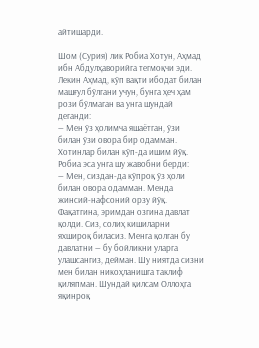айтишарди.

Шом (Сурия) лик Робиа Хотун, Аҳмад ибн Абдулҳаворийга тегмоқчи эди. Лекин Аҳмад, кўп вақти ибодат билан машғул бўлгани учун, бунга ҳеч ҳам рози бўлмаган ва унга шундай деганди:
— Мен ўз ҳолимча яшаётган, ўзи билан ўзи овора бир одамман. Хотинлар билан кўп-да ишим йўқ. Робиа эса унга шу жавобни берди:
— Мен, сиздан-да кўпроқ ўз ҳоли билан овора одамман. Менда жинсий-нафсоний орзу йўқ. Фақатгина, эримдан озгина давлат қолди. Сиз, солиҳ кишиларни яхшироқ биласиз. Менга қолган бу давлатни — бу бойликни уларга улашсангиз, дейман. Шу ниятда сизни мен билан никоҳланишга таклиф қиляпман. Шундай қилсам Оллоҳга яқинроқ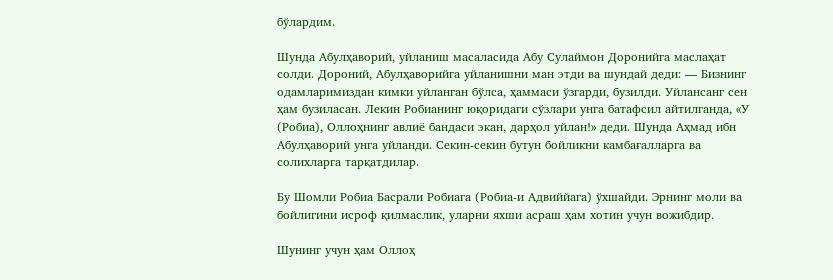бўлардим.

Шунда Абулҳаворий, уйланиш масаласида Абу Сулаймон Доронийга маслаҳат солди. Дороний, Абулҳаворийга уйланишни ман этди ва шундай деди: — Бизнинг одамларимиздан кимки уйланган бўлса, ҳаммаси ўзгарди, бузилди. Уйлансанг сен ҳам бузиласан. Лекин Робианинг юқоридаги сўзлари унга батафсил айтилганда, «У (Робиа), Оллоҳнинг авлиё бандаси экан, дарҳол уйлан!» деди. Шунда Аҳмад ибн Абулҳаворий унга уйланди. Секин-секин бутун бойликни камбағалларга ва солихларга тарқатдилар.

Бу Шомли Робиа Басрали Робиага (Робиа-и Адвиййага) ўхшайди. Эрнинг моли ва бойлигини исроф қилмаслик, уларни яхши асраш ҳам хотин учун вожибдир.

Шунинг учун ҳам Оллоҳ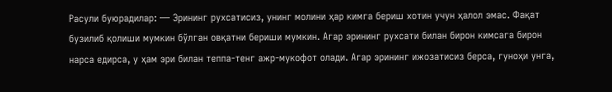Расули буюрадилар: — Эрининг рухсатисиз, унинг молини ҳар кимга бериш хотин учун ҳалол эмас. Фақат бузилиб қолиши мумкин бўлган овқатни бериши мумкин. Агар эрининг рухсати билан бирон кимсага бирон нарса едирса, у ҳам эри билан теппа-тенг ажр-мукофот олади. Агар эрининг ижозатисиз берса, гуноҳи унга,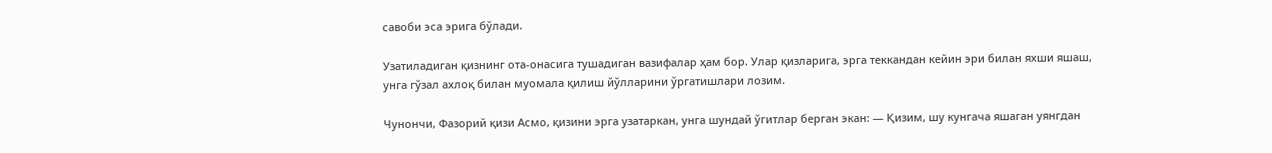савоби эса эрига бўлади.

Узатиладиган қизнинг ота-онасига тушадиган вазифалар ҳам бор. Улар қизларига, эрга теккандан кейин эри билан яхши яшаш, унга гўзал ахлоқ билан муомала қилиш йўлларини ўргатишлари лозим.

Чунончи, Фазорий қизи Асмо, қизини эрга узатаркан, унга шундай ўгитлар берган экан: — Қизим, шу кунгача яшаган уянгдан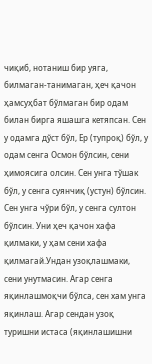чиқиб, нотаниш бир уяга, билмаган-танимаган, ҳеч қачон ҳамсуҳбат бўлмаган бир одам билан бирга яшашга кетяпсан. Сен у одамга дўст бўл, Ер (тупроқ) бўл, у одам сенга Осмон бўлсин, сени ҳимоясига олсин. Сен унга тўшак бўл, у сенга суянчиқ (устун) бўлсин. Сен унга чўри бўл, у сенга султон бўлсин. Уни ҳеч қачон хафа қилмаки, у ҳам сени хафа қилмагай.Ундан узоқлашмаки, сени унутмасин. Агар сенга яқинлашмоқчи бўлса, сен хам унга яқинлаш. Агар сендан узоқ туришни истаса (яқинлашишни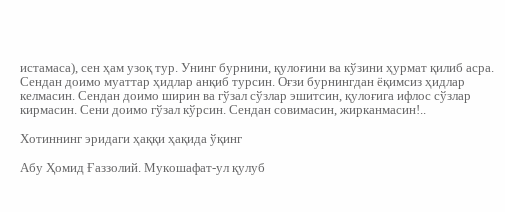истамаса), сен ҳам узоқ тур. Унинг бурнини, қулоғини ва кўзини ҳурмат қилиб асра. Сендан доимо муаттар ҳидлар анқиб турсин. Оғзи бурнингдан ёқимсиз ҳидлар келмасин. Сендан доимо ширин ва гўзал сўзлар эшитсин, қулоғига ифлос сўзлар кирмасин. Сени доимо гўзал кўрсин. Сендан совимасин, жирканмасин!..

Хотиннинг эридаги ҳаққи ҳақида ўқинг

Абу Ҳомид Ғаззолий. Мукошафат-ул қулуб